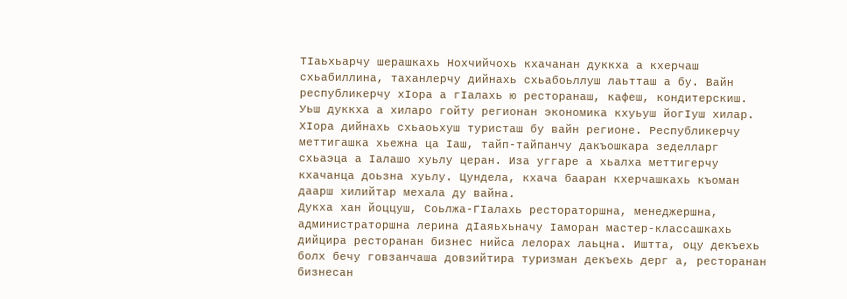ТIаьхьарчу шерашкахь Нохчийчохь кхачанан дуккха а кхерчаш схьабиллина, таханлерчу дийнахь схьабоьллуш лаьтташ а бу. Вайн республикерчу хIора а гIалахь ю ресторанаш, кафеш, кондитерскиш. Уьш дуккха а хиларо гойту регионан экономика кхуьуш йогIуш хилар.
ХIора дийнахь схьаоьхуш туристаш бу вайн регионе. Республикерчу меттигашка хьежна ца Iаш, тайп-тайпанчу дакъошкара зеделларг схьаэца а Iалашо хуьлу церан. Иза уггаре а хьалха меттигерчу кхачанца доьзна хуьлу. Цундела, кхача бааран кхерчашкахь къоман даарш хилийтар мехала ду вайна.
Дукха хан йоццуш, Соьлжа-ГIалахь рестораторшна, менеджершна, администраторшна лерина дIаяьхьначу Iаморан мастер-классашкахь дийцира ресторанан бизнес нийса лелорах лаьцна. Иштта, оцу декъехь болх бечу говзанчаша довзийтира туризман декъехь дерг а, ресторанан бизнесан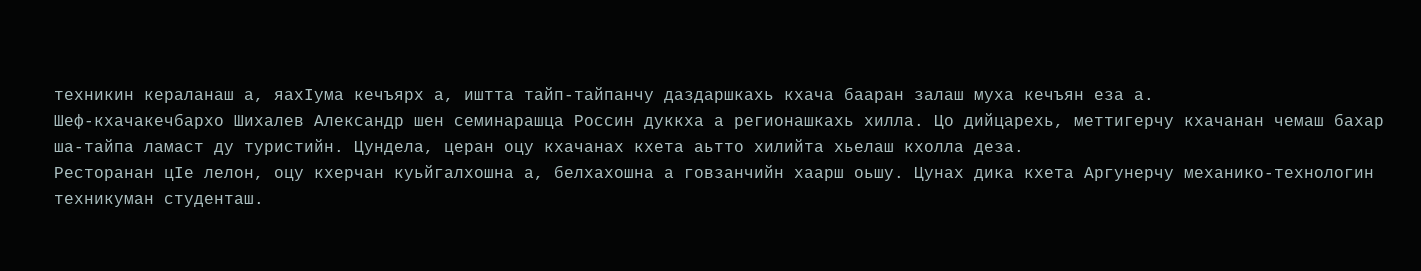техникин кераланаш а, яахIума кечъярх а, иштта тайп-тайпанчу даздаршкахь кхача бааран залаш муха кечъян еза а.
Шеф-кхачакечбархо Шихалев Александр шен семинарашца Россин дуккха а регионашкахь хилла. Цо дийцарехь, меттигерчу кхачанан чемаш бахар ша-тайпа ламаст ду туристийн. Цундела, церан оцу кхачанах кхета аьтто хилийта хьелаш кхолла деза.
Ресторанан цIе лелон, оцу кхерчан куьйгалхошна а, белхахошна а говзанчийн хаарш оьшу. Цунах дика кхета Аргунерчу механико-технологин техникуман студенташ.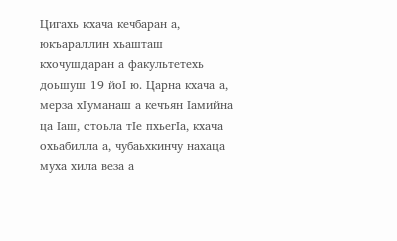Цигахь кхача кечбаран а, юкъараллин хьашташ кхочушдаран а факультетехь доьшуш 19 йоI ю. Царна кхача а, мерза хIуманаш а кечъян Iамийна ца Iаш, стоьла тIе пхьегIа, кхача охьабилла а, чубаьхкинчу нахаца муха хила веза а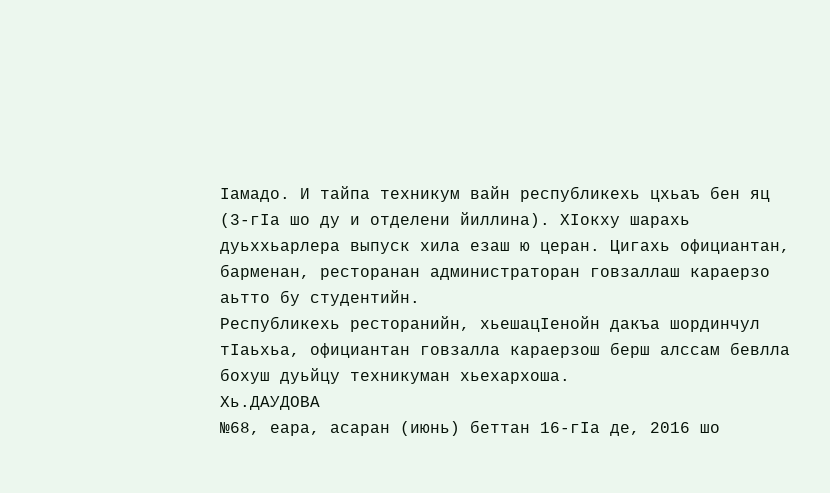Iамадо. И тайпа техникум вайн республикехь цхьаъ бен яц (3-гIа шо ду и отделени йиллина). ХIокху шарахь дуьххьарлера выпуск хила езаш ю церан. Цигахь официантан, барменан, ресторанан администраторан говзаллаш караерзо аьтто бу студентийн.
Республикехь ресторанийн, хьешацIенойн дакъа шординчул тIаьхьа, официантан говзалла караерзош берш алссам бевлла бохуш дуьйцу техникуман хьехархоша.
Хь.ДАУДОВА
№68, еара, асаран (июнь) беттан 16-гIа де, 2016 шо